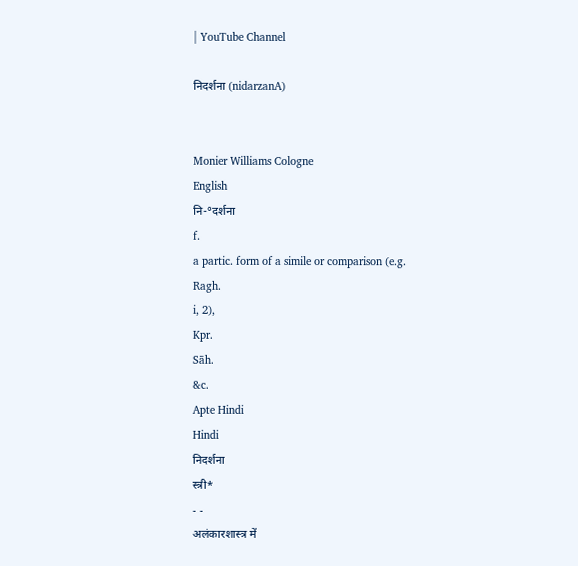| YouTube Channel

निदर्शना (nidarzanA)


Monier Williams Cologne
English
नि-°दर्शना
f.
a partic. form of a simile or comparison (e.g.
Ragh.
i, 2),
Kpr.
Sāh.
&c.
Apte Hindi
Hindi
निदर्शना
स्त्री*
- -
अलंकारशास्त्र में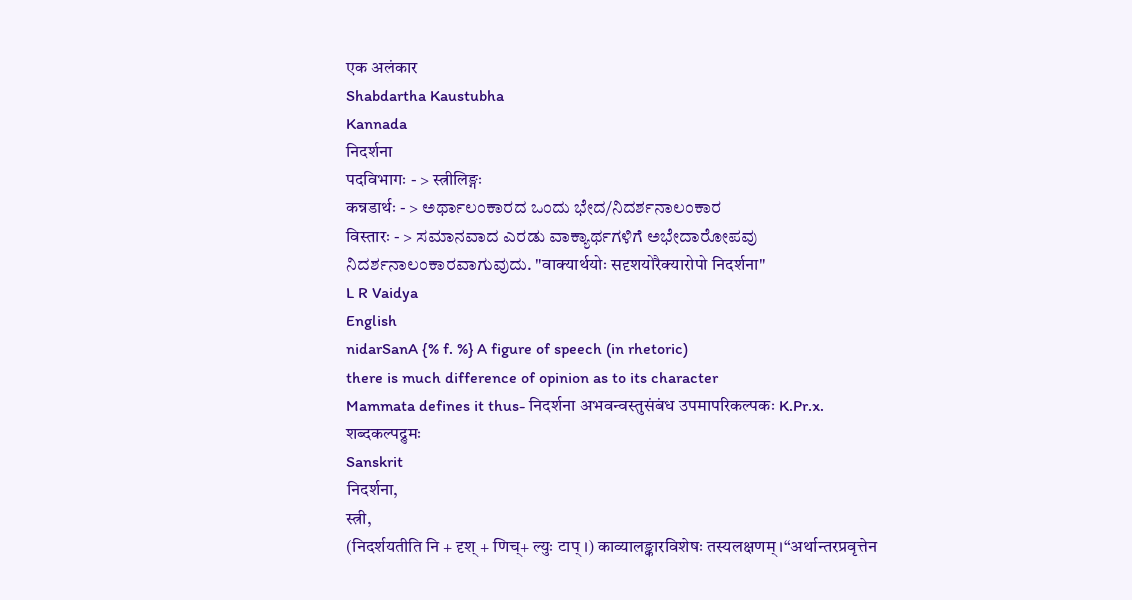एक अलंकार
Shabdartha Kaustubha
Kannada
निदर्शना
पदविभागः - > स्त्रीलिङ्गः
कन्नडार्थः - > ಅರ್ಥಾಲಂಕಾರದ ಒಂದು ಭೇದ/ನಿದರ್ಶನಾಲಂಕಾರ
विस्तारः - > ಸಮಾನವಾದ ಎರಡು ವಾಕ್ಯಾರ್ಥಗಳಿಗೆ ಅಭೇದಾರೋಪವು ನಿದರ್ಶನಾಲಂಕಾರವಾಗುವುದು. "वाक्यार्थयोः सदृशयोरैक्यारोपो निदर्शना"
L R Vaidya
English
nidarSanA {% f. %} A figure of speech (in rhetoric)
there is much difference of opinion as to its character
Mammata defines it thus- निदर्शना अभवन्वस्तुसंबंध उपमापरिकल्पकः K.Pr.x.
शब्दकल्पद्रुमः
Sanskrit
निदर्शना,
स्त्री,
(निदर्शयतीति नि + दृश् + णिच्+ ल्युः टाप् ।) काव्यालङ्कारविशेषः तस्यलक्षणम् ।“अर्थान्तरप्रवृत्तेन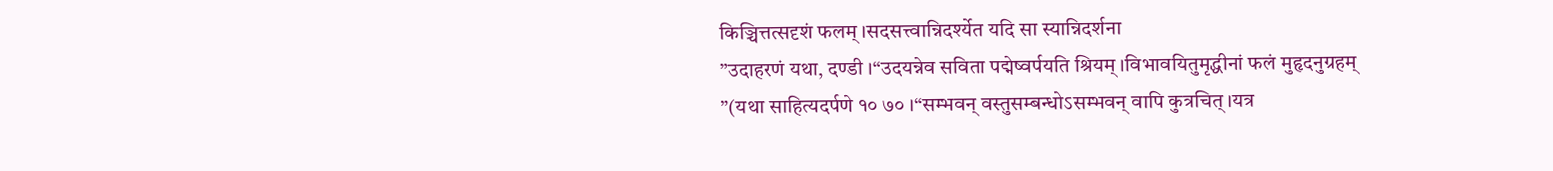किञ्चित्तत्सदृशं फलम् ।सदसत्त्वान्निदर्श्येत यदि सा स्यान्निदर्शना
”उदाहरणं यथा, दण्डी ।“उदयन्नेव सविता पद्मेष्वर्पयति श्रियम् ।विभावयितुमृद्धीनां फलं मुहृदनुग्रहम्
”(यथा साहित्यदर्पणे १० ७० ।“सम्भवन् वस्तुसम्बन्धोऽसम्भवन् वापि कुत्रचित् ।यत्र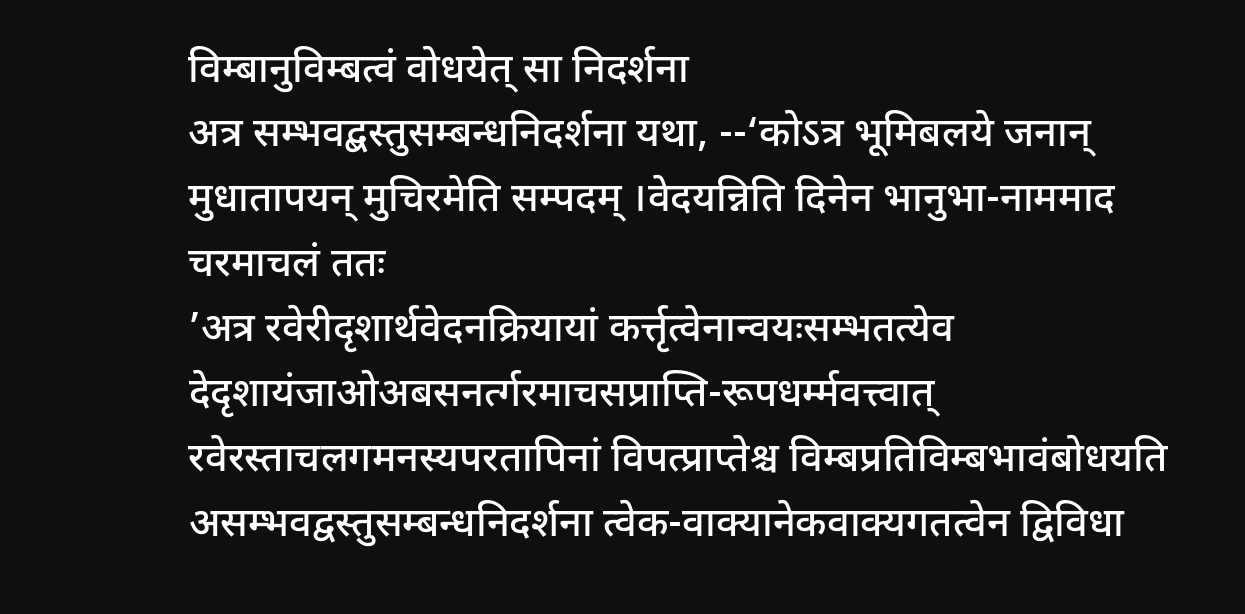विम्बानुविम्बत्वं वोधयेत् सा निदर्शना
अत्र सम्भवद्बस्तुसम्बन्धनिदर्शना यथा, --‘कोऽत्र भूमिबलये जनान् मुधातापयन् मुचिरमेति सम्पदम् ।वेदयन्निति दिनेन भानुभा-नाममाद चरमाचलं ततः
’अत्र रवेरीदृशार्थवेदनक्रियायां कर्त्तृत्वेनान्वयःसम्भतत्येव देदृशायंजाओअबसनर्त्गरमाचसप्राप्ति-रूपधर्म्मवत्त्वात् रवेरस्ताचलगमनस्यपरतापिनां विपत्प्राप्तेश्च विम्बप्रतिविम्बभावंबोधयति असम्भवद्वस्तुसम्बन्धनिदर्शना त्वेक-वाक्यानेकवाक्यगतत्वेन द्विविधा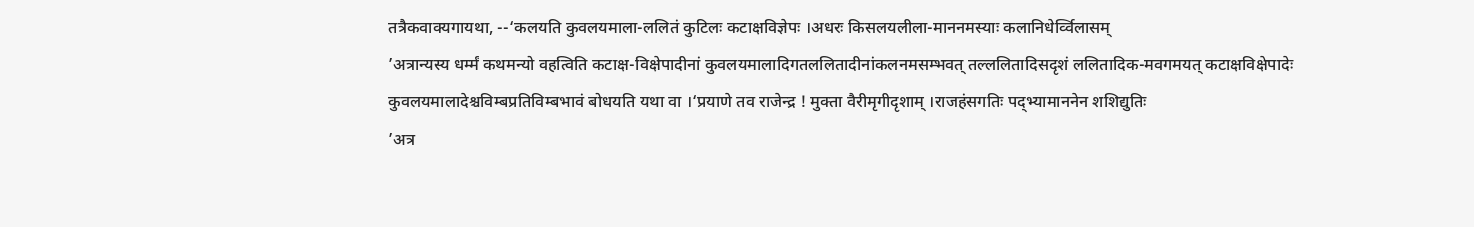तत्रैकवाक्यगायथा, --‘कलयति कुवलयमाला-ललितं कुटिलः कटाक्षविज्ञेपः ।अधरः किसलयलीला-माननमस्याः कलानिधेर्व्विलासम्
’अत्रान्यस्य धर्म्मं कथमन्यो वहत्विति कटाक्ष-विक्षेपादीनां कुवलयमालादिगतललितादीनांकलनमसम्भवत् तल्ललितादिसदृशं ललितादिक-मवगमयत् कटाक्षविक्षेपादेः कुवलयमालादेश्चविम्बप्रतिविम्बभावं बोधयति यथा वा ।‘प्रयाणे तव राजेन्द्र ! मुक्ता वैरीमृगीदृशाम् ।राजहंसगतिः पद्भ्यामाननेन शशिद्युतिः
’अत्र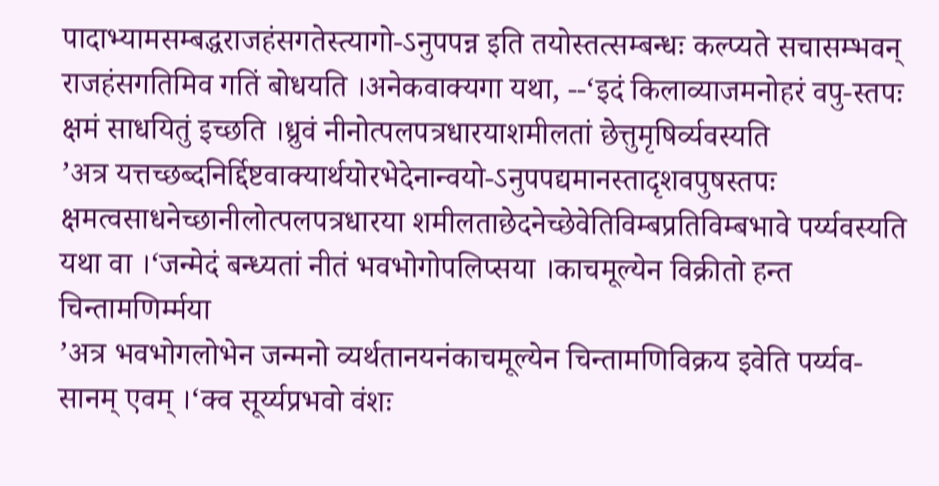पादाभ्यामसम्बद्धराजहंसगतेस्त्यागो-ऽनुपपन्न इति तयोस्तत्सम्बन्धः कल्प्यते सचासम्भवन् राजहंसगतिमिव गतिं बोधयति ।अनेकवाक्यगा यथा, --‘इदं किलाव्याजमनोहरं वपु-स्तपः क्षमं साधयितुं इच्छति ।ध्रुवं नीनोत्पलपत्रधारयाशमीलतां छेत्तुमृषिर्व्यवस्यति
’अत्र यत्तच्छब्दनिर्द्दिष्टवाक्यार्थयोरभेदेनान्वयो-ऽनुपपद्यमानस्तादृशवपुषस्तपः क्षमत्वसाधनेच्छानीलोत्पलपत्रधारया शमीलताछेदनेच्छेवेतिविम्बप्रतिविम्बभावे पर्य्यवस्यति यथा वा ।‘जन्मेदं बन्ध्यतां नीतं भवभोगोपलिप्सया ।काचमूल्येन विक्रीतो हन्त चिन्तामणिर्म्मया
’अत्र भवभोगलोभेन जन्मनो व्यर्थतानयनंकाचमूल्येन चिन्तामणिविक्रय इवेति पर्य्यव-सानम् एवम् ।‘क्व सूर्य्यप्रभवो वंशः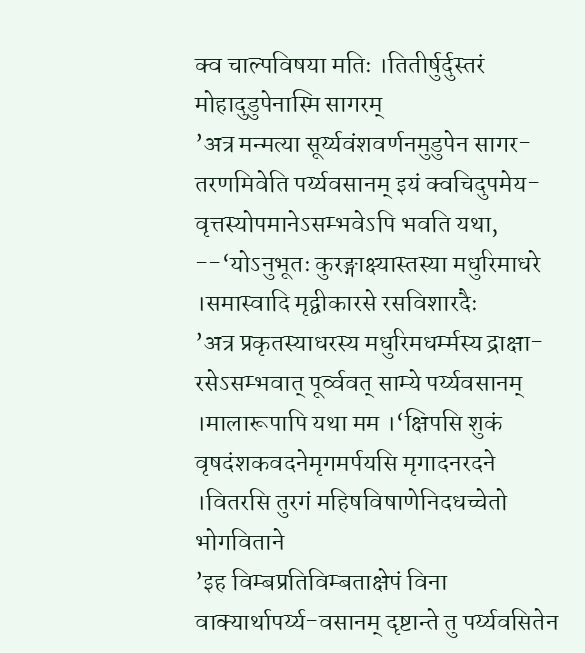क्व चाल्पविषया मतिः ।तितीर्षुर्दुस्तरं मोहादुडुपेनास्मि सागरम्
’अत्र मन्मत्या सूर्य्यवंशवर्णनमुडुपेन सागर-तरणमिवेति पर्य्यवसानम् इयं क्वचिदुपमेय-वृत्तस्योपमानेऽसम्भवेऽपि भवति यथा, --‘योऽनुभूतः कुरङ्गाक्ष्यास्तस्या मधुरिमाधरे ।समास्वादि मृद्वीकारसे रसविशारदैः
’अत्र प्रकृतस्याधरस्य मधुरिमधर्म्मस्य द्राक्षा-रसेऽसम्भवात् पूर्व्ववत् साम्ये पर्य्यवसानम् ।मालारूपापि यथा मम ।‘क्षिपसि शुकं वृषदंशकवदनेमृगमर्पयसि मृगादनरदने ।वितरसि तुरगं महिषविषाणेनिदधच्चेतो भोगविताने
’इह विम्बप्रतिविम्बताक्षेपं विना वाक्यार्थापर्य्य-वसानम् दृष्टान्ते तु पर्य्यवसितेन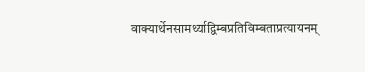वाक्यार्थेनसामर्थ्याद्विम्बप्रतिविम्बताप्रत्यायनम्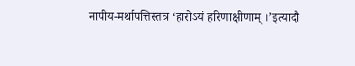नापीय-मर्थापत्तिस्तत्र ‘हारोऽयं हरिणाक्षीणाम् ।’इत्यादौ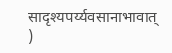सादृश्यपर्य्यवसानाभावात्
)